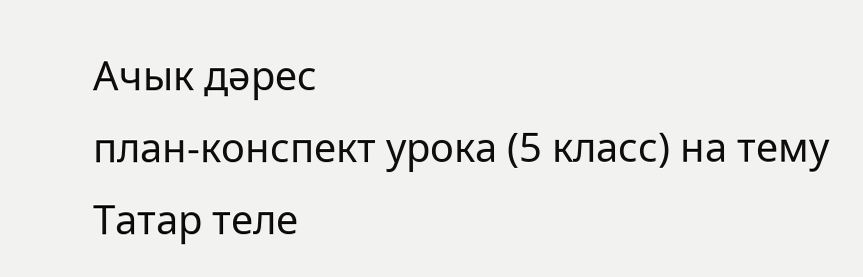Ачык дәрес
план-конспект урока (5 класс) на тему
Татар теле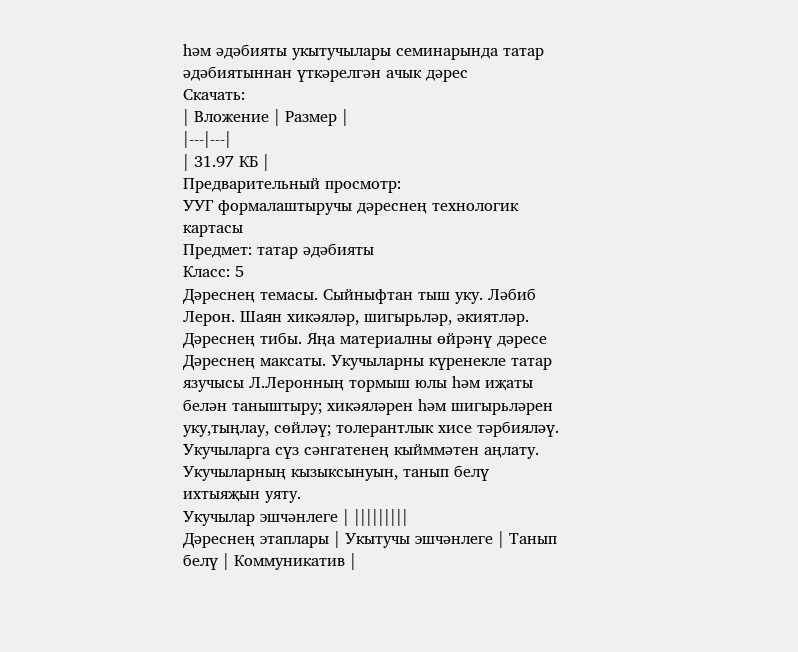һәм әдәбияты укытучылары семинарында татар әдәбиятыннан үткәрелгән ачык дәрес
Скачать:
| Вложение | Размер |
|---|---|
| 31.97 КБ |
Предварительный просмотр:
УУГ формалаштыручы дәреснең технологик картасы
Предмет: татар әдәбияты
Класс: 5
Дәреснең темасы. Сыйныфтан тыш уку. Ләбиб Лерон. Шаян хикәяләр, шигырьләр, әкиятләр.
Дәреснең тибы. Яңа материалны өйрәнү дәресе
Дәреснең максаты. Укучыларны күренекле татар язучысы Л.Леронның тормыш юлы һәм иҗаты белән таныштыру; хикәяләрен һәм шигырьләрен уку,тыңлау, сөйләү; толерантлык хисе тәрбияләү. Укучыларга сүз сәнгатенең кыйммәтен аңлату. Укучыларның кызыксынуын, танып белү ихтыяҗын уяту.
Укучылар эшчәнлеге | |||||||||
Дәреснең этаплары | Укытучы эшчәнлеге | Танып белү | Коммуникатив |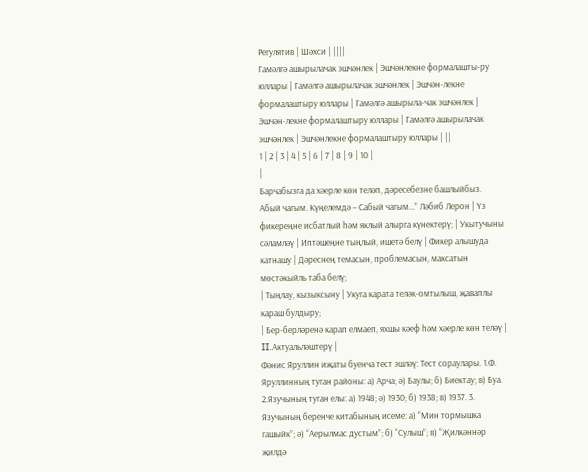Регулятив | Шәхси | ||||
Гамәлгә ашырылачак эшчәнлек | Эшчәнлекне формалашты-ру юллары | Гамәлгә ашырылачак эшчәнлек | Эшчән-лекне формалаштыру юллары | Гамәлгә ашырыла-чак эшчәнлек | Эшчән-лекне формалаштыру юллары | Гамәлгә ашырылачак эшчәнлек | Эшчәнлекне формалаштыру юллары | ||
1 | 2 | 3 | 4 | 5 | 6 | 7 | 8 | 9 | 10 |
|
Барчабызга да хәерле көн теләп, дәресебезне башлыйбыз.
Абый чагым. Күңелемдә – Сабый чагым...” Ләбиб Лерон | Үз фикереңне исбатлый һәм яклый алырга күнектерү; | Укытучыны сәламләү | Иптәшеңне тыңлый, ишетә белү | Фикер алышуда катнашу | Дәреснең темасын, проблемасын, максатын мөстәкыйль таба белү;
| Тыңлау, кызыксыну | Укуга карата теләк-омтылыш, җаваплы караш булдыру;
| Бер-берләренә карап елмаеп, яхшы кәеф һәм хәерле көн теләү |
II.Актуальләштерү |
Фәнис Яруллин иҗаты буенча тест эшләү: Тест сораулары. 1.Ф. Яруллинның туган районы: а) Арча; ә) Баулы; б) Биектау; в) Буа. 2.Язучының туган елы: а) 1948; ә) 1930; б) 1938; в) 1937. 3. Язучының беренче китабының исеме: а) “Мин тормышка гашыйк”; ә) “Аерылмас дустым”; б) “Сулыш”; в) “Җилкәннәр җилдә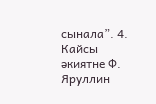сынала”. 4. Кайсы әкиятне Ф. Яруллин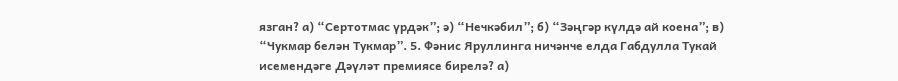язган? а) “Сертотмас үрдәк”; ә) “Нечкәбил”; б) “Зәңгәр күлдә ай коена”; в) “Чукмар белән Тукмар”. 5. Фәнис Яруллинга ничәнче елда Габдулла Тукай исемендәге Дәүләт премиясе бирелә? а)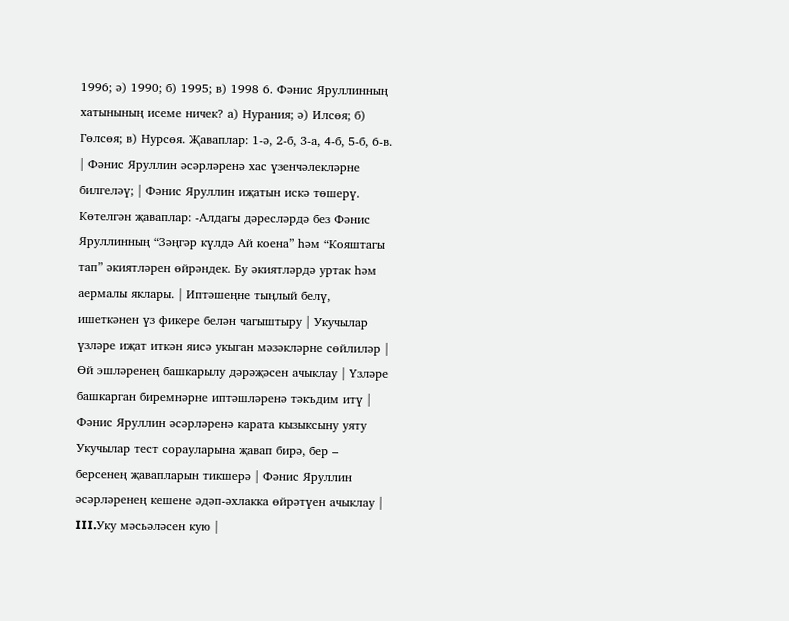1996; ә) 1990; б) 1995; в) 1998 6. Фәнис Яруллинның хатынының исеме ничек? а) Нурания; ә) Илсөя; б) Гөлсөя; в) Нурсөя. Җаваплар: 1-ә, 2-б, 3-а, 4-б, 5-б, 6-в. | Фәнис Яруллин әсәрләренә хас үзенчәлекләрне билгеләү; | Фәнис Яруллин иҗатын искә төшерү. Көтелгән җаваплар: -Алдагы дәресләрдә без Фәнис Яруллинның “Зәңгәр күлдә Ай коена” һәм “Кояштагы тап” әкиятләрен өйрәндек. Бу әкиятләрдә уртак һәм аермалы яклары. | Иптәшеңне тыңлый белү, ишеткәнен үз фикере белән чагыштыру | Укучылар үзләре иҗат иткән яисә укыган мәзәкләрне сөйлиләр | Өй эшләренең башкарылу дәрәҗәсен ачыклау | Үзләре башкарган биремнәрне иптәшләренә тәкъдим итү | Фәнис Яруллин әсәрләренә карата кызыксыну уяту Укучылар тест сорауларына җавап бирә, бер – берсенең җавапларын тикшерә | Фәнис Яруллин әсәрләренең кешене әдәп-әхлакка өйрәтүен ачыклау |
III.Уку мәсьәләсен кую |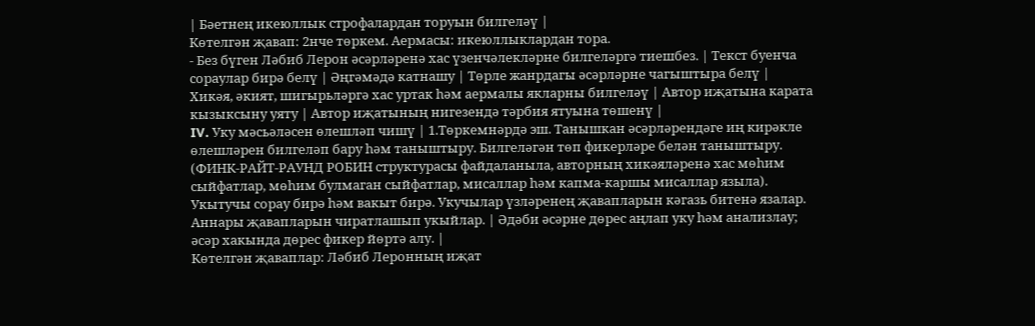| Бәетнең икеюллык строфалардан торуын билгеләү |
Көтелгән җавап: 2нче төркем. Аермасы: икеюллыклардан тора.
- Без бүген Ләбиб Лерон әсәрләренә хас үзенчәлекләрне билгеләргә тиешбез. | Текст буенча сораулар бирә белү | Әңгәмәдә катнашу | Төрле жанрдагы әсәрләрне чагыштыра белү | Хикәя, әкият, шигырьләргә хас уртак һәм аермалы якларны билгеләү | Автор иҗатына карата кызыксыну уяту | Автор иҗатының нигезендә тәрбия ятуына төшенү |
IV. Уку мәсьәләсен өлешләп чишү | 1.Төркемнәрдә эш. Танышкан әсәрләрендәге иң кирәкле өлешләрен билгеләп бару һәм таныштыру. Билгеләгән төп фикерләре белән таныштыру. (ФИНК-РАЙТ-РАУНД РОБИН структурасы файдаланыла, авторның хикәяләренә хас мөһим сыйфатлар, мөһим булмаган сыйфатлар, мисаллар һәм капма-каршы мисаллар языла). Укытучы сорау бирә һәм вакыт бирә. Укучылар үзләренең җавапларын кәгазь битенә язалар. Аннары җавапларын чиратлашып укыйлар. | Әдәби әсәрне дөрес аңлап уку һәм анализлау; әсәр хакында дөрес фикер йөртә алу. |
Көтелгән җаваплар: Ләбиб Леронның иҗат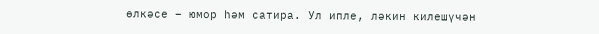өлкәсе – юмор һәм сатира. Ул ипле, ләкин килешүчән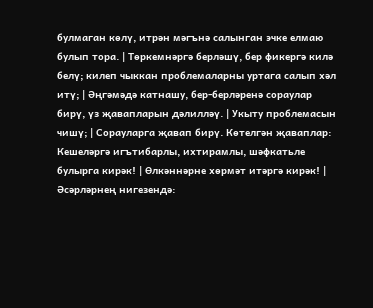булмаган көлү, итрән мәгънә салынган эчке елмаю булып тора. | Төркемнәргә берләшү, бер фикергә килә белү; килеп чыккан проблемаларны уртага салып хәл итү; | Әңгәмәдә катнашу, бер-берләренә сораулар бирү, үз җавапларын дәлилләү. | Укыту проблемасын чишү; | Сорауларга җавап бирү. Көтелгән җаваплар: Кешеләргә игътибарлы, ихтирамлы, шәфкатьле булырга кирәк! | Өлкәннәрне хөрмәт итәргә кирәк! | Әсәрләрнең нигезендә: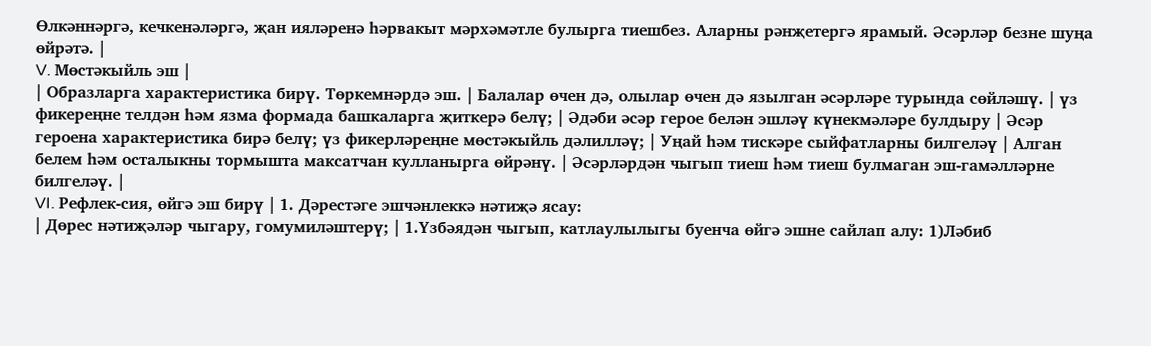Өлкәннәргә, кечкенәләргә, җан ияләренә һәрвакыт мәрхәмәтле булырга тиешбез. Аларны рәнҗетергә ярамый. Әсәрләр безне шуңа өйрәтә. |
V. Мөстәкыйль эш |
| Образларга характеристика бирү. Төркемнәрдә эш. | Балалар өчен дә, олылар өчен дә язылган әсәрләре турында сөйләшү. | үз фикереңне телдән һәм язма формада башкаларга җиткерә белү; | Әдәби әсәр герое белән эшләү күнекмәләре булдыру | Әсәр героена характеристика бирә белү; үз фикерләреңне мөстәкыйль дәлилләү; | Уңай һәм тискәре сыйфатларны билгеләү | Алган белем һәм осталыкны тормышта максатчан кулланырга өйрәнү. | Әсәрләрдән чыгып тиеш һәм тиеш булмаган эш-гамәлләрне билгеләү. |
VI. Рефлек-сия, өйгә эш бирү | 1. Дәрестәге эшчәнлеккә нәтиҗә ясау:
| Дөрес нәтиҗәләр чыгару, гомумиләштерү; | 1.Үзбәядән чыгып, катлаулылыгы буенча өйгә эшне сайлап алу: 1)Ләбиб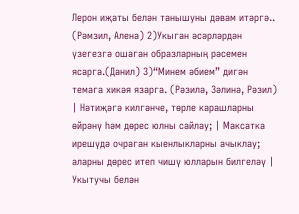Лерон иҗаты белән танышуны дәвам итәргә.. (Рәмзил, Алена) 2)Укыган әсәрләрдән үзегезгә ошаган образларның рәсемен ясарга.(Данил) 3)“Минем әбием” дигән темага хикәя язарга. (Рәзилә, Зәлинә, Рәзил)
| Нәтиҗәгә килгәнче, төрле карашларны өйрәнү һәм дөрес юлны сайлау; | Максатка ирешүдә очраган кыенлыкларны ачыклау; аларны дөрес итеп чишү юлларын билгеләү | Укытучы белән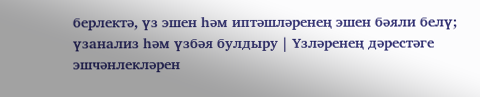берлектә, үз эшен һәм иптәшләренең эшен бәяли белү; үзанализ һәм үзбәя булдыру | Үзләренең дәрестәге эшчәнлекләрен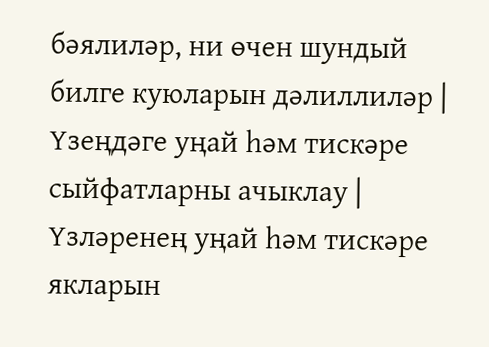бәялиләр, ни өчен шундый билге куюларын дәлиллиләр | Үзеңдәге уңай һәм тискәре сыйфатларны ачыклау | Үзләренең уңай һәм тискәре якларын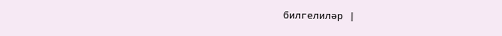билгелиләр |